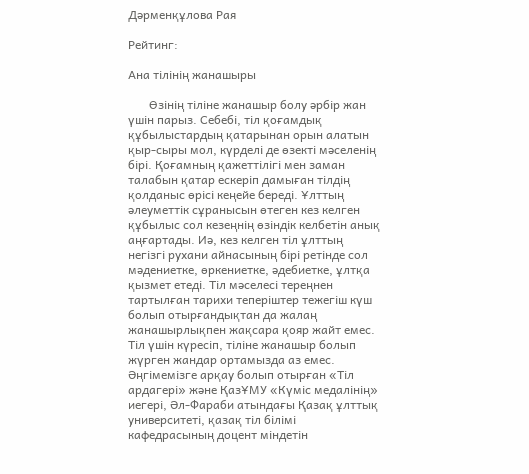Дәрменқұлова Рая

Рейтинг:

Ана тілінің жанашыры

       Өзінің тіліне жанашыр болу әрбір жан үшін парыз. Себебі, тіл қоғамдық құбылыстардың қатарынан орын алатын қыр-сыры мол, күрделі де өзекті мәселенің бірі. Қоғамның қажеттілігі мен заман талабын қатар ескеріп дамыған тілдің қолданыс өрісі кеңейе береді. Ұлттың әлеуметтік сұранысын өтеген кез келген құбылыс сол кезеңнің өзіндік келбетін анық аңғартады. Иә, кез келген тіл ұлттың негізгі рухани айнасының бірі ретінде сол мәдениетке, өркениетке, әдебиетке, ұлтқа қызмет етеді. Тіл мәселесі тереңнен тартылған тарихи теперіштер тежегіш күш болып отырғандықтан да жалаң жанашырлықпен жақсара қояр жайт емес. Тіл үшін күресіп, тіліне жанашыр болып жүрген жандар ортамызда аз емес. Әңгімемізге арқау болып отырған «Тіл ардагері» және ҚазҰМУ «Күміс медалінің» иегері, Әл-Фараби атындағы Қазақ ұлттық университеті, қазақ тіл білімі кафедрасының доцент міндетін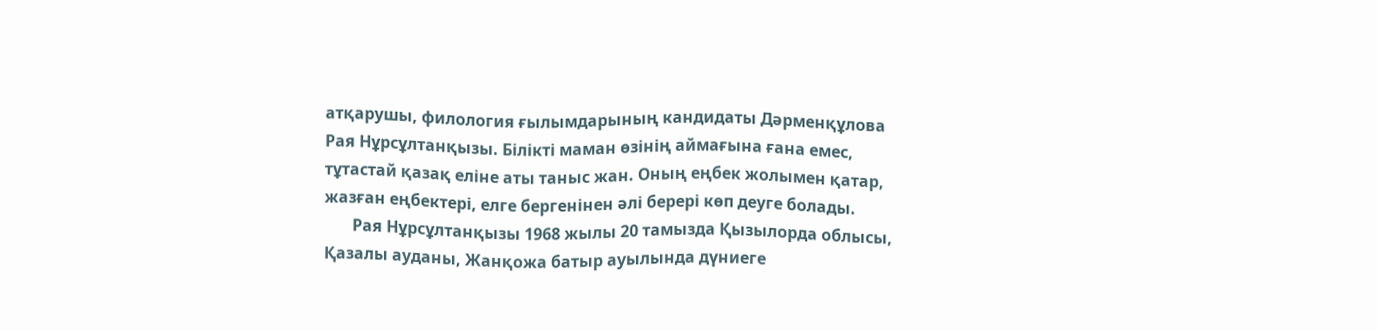атқарушы, филология ғылымдарының кандидаты Дәрменқұлова Рая Нұрсұлтанқызы. Білікті маман өзінің аймағына ғана емес, тұтастай қазақ еліне аты таныс жан. Оның еңбек жолымен қатар, жазған еңбектері, елге бергенінен әлі берері көп деуге болады.
       Рая Нұрсұлтанқызы 1968 жылы 20 тамызда Қызылорда облысы, Қазалы ауданы, Жанқожа батыр ауылында дүниеге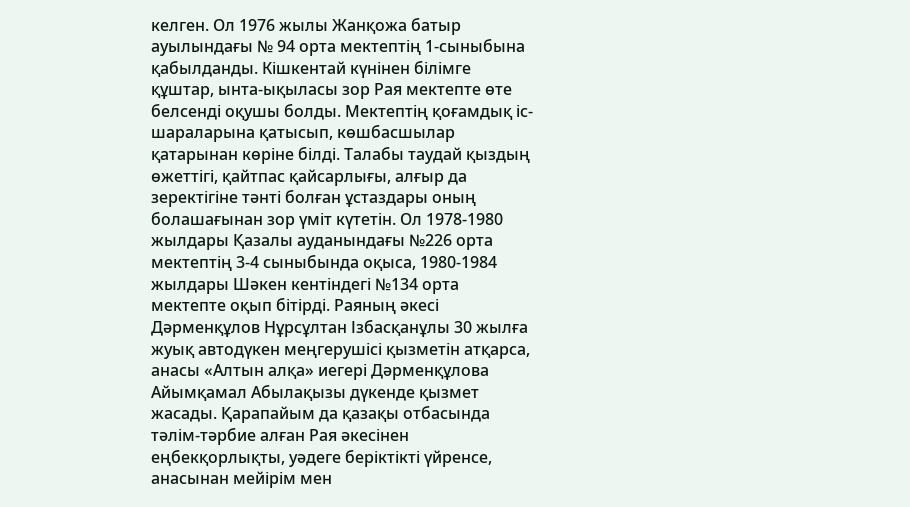келген. Ол 1976 жылы Жанқожа батыр ауылындағы № 94 орта мектептің 1-сыныбына қабылданды. Кішкентай күнінен білімге құштар, ынта-ықыласы зор Рая мектепте өте белсенді оқушы болды. Мектептің қоғамдық іс-шараларына қатысып, көшбасшылар қатарынан көріне білді. Талабы таудай қыздың өжеттігі, қайтпас қайсарлығы, алғыр да зеректігіне тәнті болған ұстаздары оның болашағынан зор үміт күтетін. Ол 1978-1980 жылдары Қазалы ауданындағы №226 орта мектептің 3-4 сыныбында оқыса, 1980-1984 жылдары Шәкен кентіндегі №134 орта мектепте оқып бітірді. Раяның әкесі Дәрменқұлов Нұрсұлтан Ізбасқанұлы 30 жылға жуық автодүкен меңгерушісі қызметін атқарса, анасы «Алтын алқа» иегері Дәрменқұлова Айымқамал Абылақызы дүкенде қызмет жасады. Қарапайым да қазақы отбасында тәлім-тәрбие алған Рая әкесінен еңбекқорлықты, уәдеге беріктікті үйренсе, анасынан мейірім мен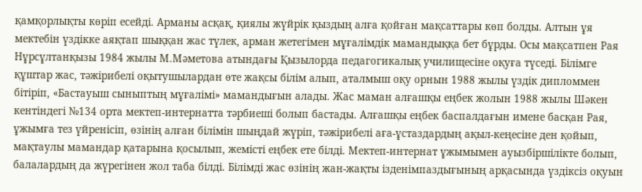қамқорлықты көріп есейді. Арманы асқақ, қиялы жүйрік қыздың алға қойған мақсаттары көп болды. Алтын ұя мектебін үздікке аяқтап шыққан жас түлек, арман жетегімен мұғалімдік мамандыққа бет бұрды. Осы мақсатпен Рая Нұрсұлтанқызы 1984 жылы М.Мәметова атындағы Қызылорда педагогикалық училищесіне оқуға түседі. Білімге құштар жас, тәжірибелі оқытушылардан өте жақсы білім алып, аталмыш оқу орнын 1988 жылы үздік дипломмен бітіріп, «Бастауыш сыныптың мұғалімі» мамандығын алады. Жас маман алғашқы еңбек жолын 1988 жылы Шәкен кентіндегі №134 орта мектеп-интернатта тәрбиеші болып бастады. Алғашқы еңбек баспалдағын имене басқан Рая, ұжымға тез үйренісіп, өзінің алған білімін шыңдай жүріп, тәжірибелі аға-ұстаздардың ақыл-кеңесіне ден қойып, мақтаулы мамандар қатарына қосылып, жемісті еңбек ете білді. Мектеп-интернат ұжымымен ауызбіршілікте болып, балалардың да жүрегінен жол таба білді. Білімді жас өзінің жан-жақты ізденімпаздығының арқасында үздіксіз оқуын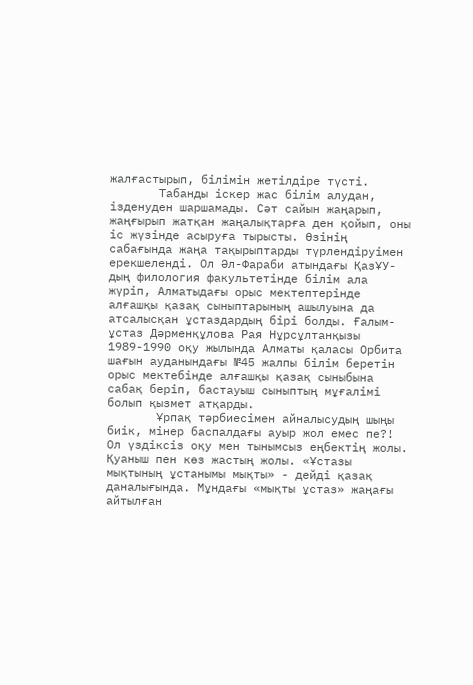жалғастырып, білімін жетілдіре түсті.
       Табанды іскер жас білім алудан, ізденуден шаршамады. Сәт сайын жаңарып, жаңғырып жатқан жаңалықтарға ден қойып, оны іс жүзінде асыруға тырысты. Өзінің сабағында жаңа тақырыптарды түрлендіруімен ерекшеленді. Ол Әл-Фараби атындағы ҚазҰУ-дың филология факультетінде білім ала жүріп, Алматыдағы орыс мектептерінде алғашқы қазақ сыныптарының ашылуына да атсалысқан ұстаздардың бірі болды. Ғалым-ұстаз Дәрменқұлова Рая Нұрсұлтанқызы 1989-1990 оқу жылында Алматы қаласы Орбита шағын ауданындағы №45 жалпы білім беретін орыс мектебінде алғашқы қазақ сыныбына сабақ беріп, бастауыш сыныптың мұғалімі болып қызмет атқарды.
       Ұрпақ тәрбиесімен айналысудың шыңы биік, мінер баспалдағы ауыр жол емес пе?! Ол үздіксіз оқу мен тынымсыз еңбектің жолы. Қуаныш пен көз жастың жолы. «Ұстазы мықтының ұстанымы мықты» - дейді қазақ даналығында. Мұндағы «мықты ұстаз» жаңағы айтылған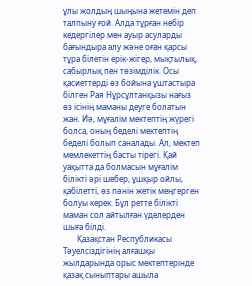ұлы жолдың шыңына жетемін деп талпыну ғой. Алда тұрған небір кедергілер мен ауыр асуларды бағындыра алу және оған қарсы тұра білетін ерік-жігер, мықтылық, сабырлық пен төзімділік. Осы қасиеттерді өз бойына ұштастыра білген Рая Нұрсұлтанқызы нағыз өз ісінің маманы деуге болатын жан. Иә, мұғалім мектептің жүрегі болса, оның беделі мектептің беделі болып саналады. Ал, мектеп мемлекеттің басты тірегі. Қай уақытта да болмасын мұғалім білікті әрі шебер, ұшқыр ойлы, қабілетті, өз пәнін жетік меңгерген болуы керек. Бұл ретте білікті маман сол айтылған үделерден шыға білді.
       Қазақстан Республикасы Тәуелсіздігінің алғашқы жылдарында орыс мектептерінде қазақ сыныптары ашыла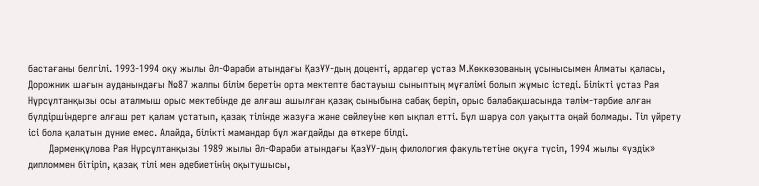бастағаны белгілі. 1993-1994 оқу жылы Әл-Фараби атындағы ҚазҰУ-дың доценті, ардагер ұстаз М.Көккөзованың ұсынысымен Алматы қаласы, Дорожник шағын ауданындағы №87 жалпы білім беретін орта мектепте бастауыш сыныптың мұғалімі болып жұмыс істеді. Білікті ұстаз Рая Нұрсұлтанқызы осы аталмыш орыс мектебінде де алғаш ашылған қазақ сыныбына сабақ беріп, орыс балабақшасында тәлім-тәрбие алған бүлдіршіндерге алғаш рет қалам ұстатып, қазақ тілінде жазуға және сөйлеуіне көп ықпал етті. Бұл шаруа сол уақытта оңай болмады. Тіл үйрету ісі бола қалатын дүние емес. Алайда, білікті мамандар бұл жағдайды да өткере білді.
       Дәрменқұлова Рая Нұрсұлтанқызы 1989 жылы Әл-Фараби атындағы ҚазҰУ-дың филология факультетіне оқуға түсіп, 1994 жылы «үздік» дипломмен бітіріп, қазақ тілі мен әдебиетінің оқытушысы,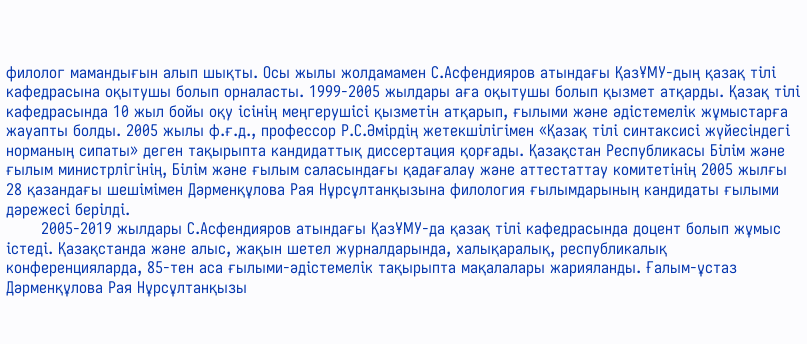филолог мамандығын алып шықты. Осы жылы жолдамамен С.Асфендияров атындағы ҚазҰМУ-дың қазақ тілі кафедрасына оқытушы болып орналасты. 1999-2005 жылдары аға оқытушы болып қызмет атқарды. Қазақ тілі кафедрасында 10 жыл бойы оқу ісінің меңгерушісі қызметін атқарып, ғылыми және әдістемелік жұмыстарға жауапты болды. 2005 жылы ф.ғ.д., профессор Р.С.Әмірдің жетекшілігімен «Қазақ тілі синтаксисі жүйесіндегі норманың сипаты» деген тақырыпта кандидаттық диссертация қорғады. Қазақстан Республикасы Білім және ғылым министрлігінің, Білім және ғылым саласындағы қадағалау және аттестаттау комитетінің 2005 жылғы 28 қазандағы шешімімен Дәрменқұлова Рая Нұрсұлтанқызына филология ғылымдарының кандидаты ғылыми дәрежесі берілді.
       2005-2019 жылдары С.Асфендияров атындағы ҚазҰМУ-да қазақ тілі кафедрасында доцент болып жұмыс істеді. Қазақстанда және алыс, жақын шетел журналдарында, халықаралық, республикалық конференцияларда, 85-тен аса ғылыми-әдістемелік тақырыпта мақалалары жарияланды. Ғалым-ұстаз Дәрменқұлова Рая Нұрсұлтанқызы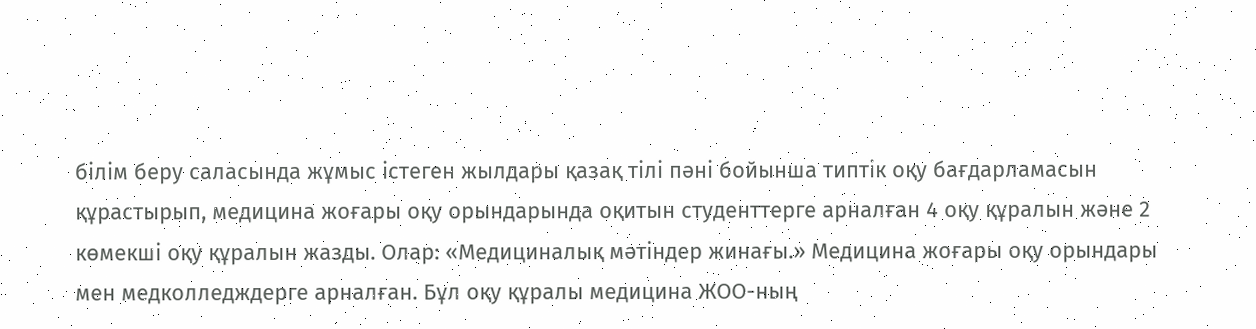білім беру саласында жұмыс істеген жылдары қазақ тілі пәні бойынша типтік оқу бағдарламасын құрастырып, медицина жоғары оқу орындарында оқитын студенттерге арналған 4 оқу құралын және 2 көмекші оқу құралын жазды. Олар: «Медициналық мәтіндер жинағы.» Медицина жоғары оқу орындары мен медколледждерге арналған. Бұл оқу құралы медицина ЖОО-ның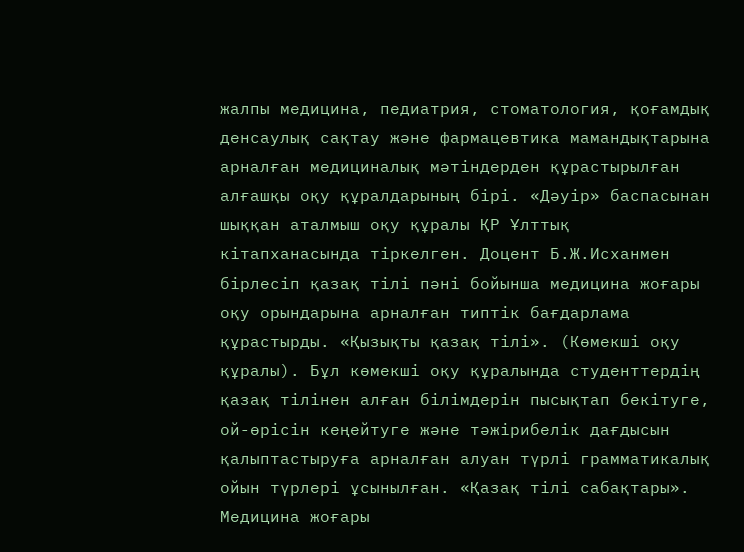жалпы медицина, педиатрия, стоматология, қоғамдық денсаулық сақтау және фармацевтика мамандықтарына арналған медициналық мәтіндерден құрастырылған алғашқы оқу құралдарының бірі. «Дәуір» баспасынан шыққан аталмыш оқу құралы ҚР Ұлттық кітапханасында тіркелген. Доцент Б.Ж.Исханмен бірлесіп қазақ тілі пәні бойынша медицина жоғары оқу орындарына арналған типтік бағдарлама құрастырды. «Қызықты қазақ тілі». (Көмекші оқу құралы). Бұл көмекші оқу құралында студенттердің қазақ тілінен алған білімдерін пысықтап бекітуге, ой-өрісін кеңейтуге және тәжірибелік дағдысын қалыптастыруға арналған алуан түрлі грамматикалық ойын түрлері ұсынылған. «Қазақ тілі сабақтары». Медицина жоғары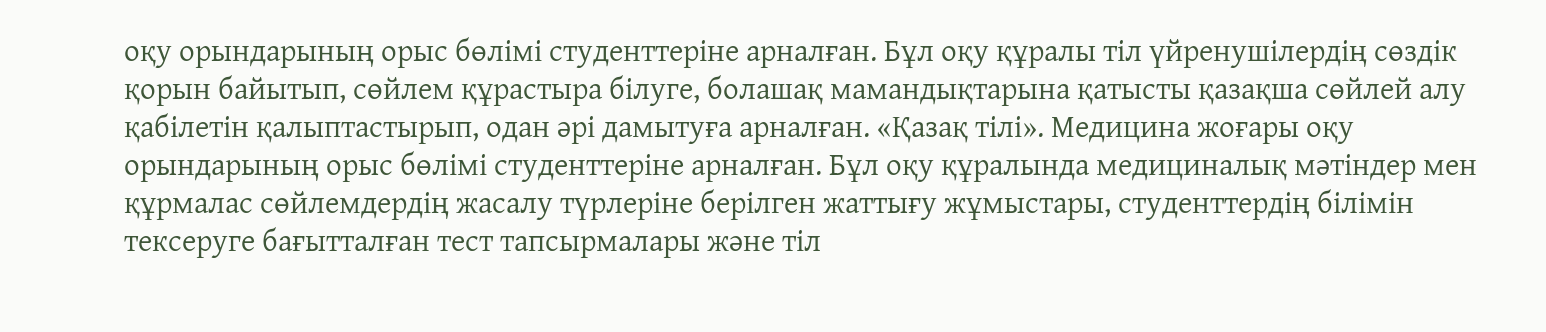оқу орындарының орыс бөлімі студенттеріне арналған. Бұл оқу құралы тіл үйренушілердің сөздік қорын байытып, сөйлем құрастыра білуге, болашақ мамандықтарына қатысты қазақша сөйлей алу қабілетін қалыптастырып, одан әрі дамытуға арналған. «Қазақ тілі». Медицина жоғары оқу орындарының орыс бөлімі студенттеріне арналған. Бұл оқу құралында медициналық мәтіндер мен құрмалас сөйлемдердің жасалу түрлеріне берілген жаттығу жұмыстары, студенттердің білімін тексеруге бағытталған тест тапсырмалары және тіл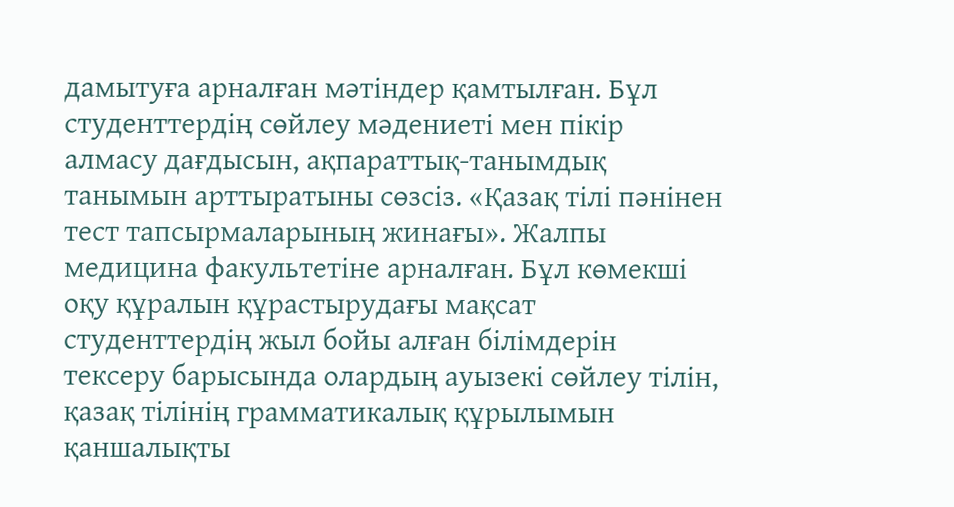дамытуға арналған мәтіндер қамтылған. Бұл студенттердің сөйлеу мәдениеті мен пікір алмасу дағдысын, ақпараттық-танымдық танымын арттыратыны сөзсіз. «Қазақ тілі пәнінен тест тапсырмаларының жинағы». Жалпы медицина факультетіне арналған. Бұл көмекші оқу құралын құрастырудағы мақсат студенттердің жыл бойы алған білімдерін тексеру барысында олардың ауызекі сөйлеу тілін, қазақ тілінің грамматикалық құрылымын қаншалықты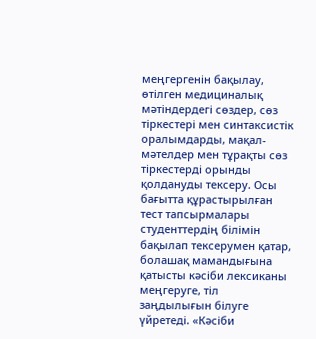меңгергенін бақылау, өтілген медициналық мәтіндердегі сөздер, сөз тіркестері мен синтаксистік оралымдарды, мақал-мәтелдер мен тұрақты сөз тіркестерді орынды қолдануды тексеру. Осы бағытта құрастырылған тест тапсырмалары студенттердің білімін бақылап тексерумен қатар, болашақ мамандығына қатысты кәсіби лексиканы меңгеруге, тіл заңдылығын білуге үйретеді. «Кәсіби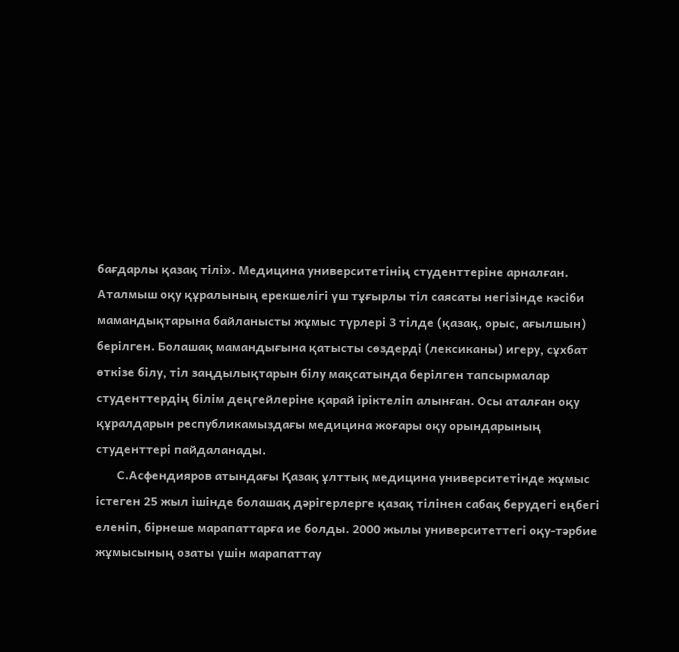бағдарлы қазақ тілі». Медицина университетінің студенттеріне арналған. Аталмыш оқу құралының ерекшелігі үш тұғырлы тіл саясаты негізінде кәсіби мамандықтарына байланысты жұмыс түрлері 3 тілде (қазақ, орыс, ағылшын) берілген. Болашақ мамандығына қатысты сөздерді (лексиканы) игеру, сұхбат өткізе білу, тіл заңдылықтарын білу мақсатында берілген тапсырмалар студенттердің білім деңгейлеріне қарай іріктеліп алынған. Осы аталған оқу құралдарын республикамыздағы медицина жоғары оқу орындарының студенттері пайдаланады.
       С.Асфендияров атындағы Қазақ ұлттық медицина университетінде жұмыс істеген 25 жыл ішінде болашақ дәрігерлерге қазақ тілінен сабақ берудегі еңбегі еленіп, бірнеше марапаттарға ие болды. 2000 жылы университеттегі оқу-тәрбие жұмысының озаты үшін марапаттау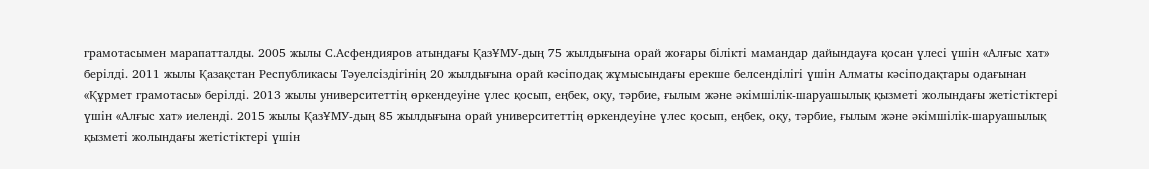грамотасымен марапатталды. 2005 жылы С.Асфендияров атындағы ҚазҰМУ-дың 75 жылдығына орай жоғары білікті мамандар дайындауға қосан үлесі үшін «Алғыс хат» берілді. 2011 жылы Қазақстан Республикасы Тәуелсіздігінің 20 жылдығына орай кәсіподақ жұмысындағы ерекше белсенділігі үшін Алматы кәсіподақтары одағынан «Құрмет грамотасы» берілді. 2013 жылы университеттің өркендеуіне үлес қосып, еңбек, оқу, тәрбие, ғылым және әкімшілік-шаруашылық қызметі жолындағы жетістіктері үшін «Алғыс хат» иеленді. 2015 жылы ҚазҰМУ-дың 85 жылдығына орай университеттің өркендеуіне үлес қосып, еңбек, оқу, тәрбие, ғылым және әкімшілік-шаруашылық қызметі жолындағы жетістіктері үшін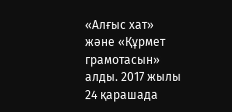«Алғыс хат» және «Құрмет грамотасын» алды. 2017 жылы 24 қарашада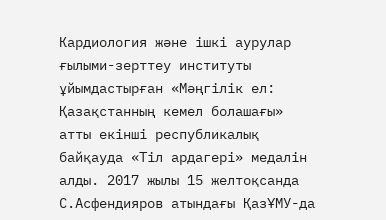Кардиология және ішкі аурулар ғылыми-зерттеу институты ұйымдастырған «Мәңгілік ел: Қазақстанның кемел болашағы» атты екінші республикалық байқауда «Тіл ардагері» медалін алды. 2017 жылы 15 желтоқсанда С.Асфендияров атындағы ҚазҰМУ-да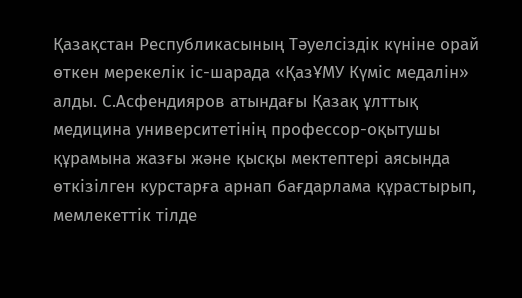Қазақстан Республикасының Тәуелсіздік күніне орай өткен мерекелік іс-шарада «ҚазҰМУ Күміс медалін» алды. С.Асфендияров атындағы Қазақ ұлттық медицина университетінің профессор-оқытушы құрамына жазғы және қысқы мектептері аясында өткізілген курстарға арнап бағдарлама құрастырып, мемлекеттік тілде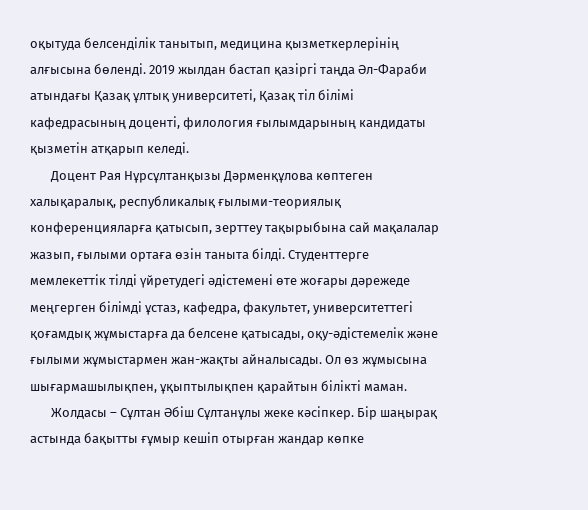оқытуда белсенділік танытып, медицина қызметкерлерінің алғысына бөленді. 2019 жылдан бастап қазіргі таңда Әл-Фараби атындағы Қазақ ұлтық университеті, Қазақ тіл білімі кафедрасының доценті, филология ғылымдарының кандидаты қызметін атқарып келеді.
       Доцент Рая Нұрсұлтанқызы Дәрменқұлова көптеген халықаралық, республикалық ғылыми-теориялық конференцияларға қатысып, зерттеу тақырыбына сай мақалалар жазып, ғылыми ортаға өзін таныта білді. Студенттерге мемлекеттік тілді үйретудегі әдістемені өте жоғары дәрежеде меңгерген білімді ұстаз, кафедра, факультет, университеттегі қоғамдық жұмыстарға да белсене қатысады, оқу-әдістемелік және ғылыми жұмыстармен жан-жақты айналысады. Ол өз жұмысына шығармашылықпен, ұқыптылықпен қарайтын білікті маман.
       Жолдасы – Сұлтан Әбіш Сұлтанұлы жеке кәсіпкер. Бір шаңырақ астында бақытты ғұмыр кешіп отырған жандар көпке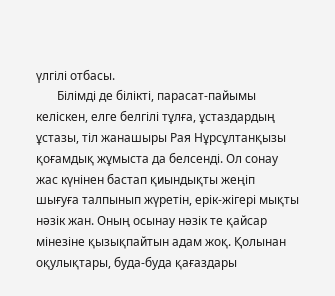үлгілі отбасы.
       Білімді де білікті, парасат-пайымы келіскен, елге белгілі тұлға, ұстаздардың ұстазы, тіл жанашыры Рая Нұрсұлтанқызы қоғамдық жұмыста да белсенді. Ол сонау жас күнінен бастап қиындықты жеңіп шығуға талпынып жүретін, ерік-жігері мықты нәзік жан. Оның осынау нәзік те қайсар мінезіне қызықпайтын адам жоқ. Қолынан оқулықтары, буда-буда қағаздары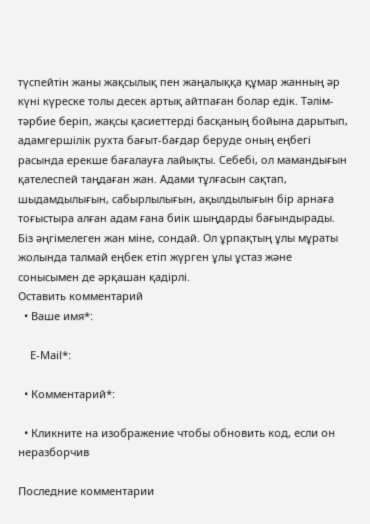түспейтін жаны жақсылық пен жаңалыққа құмар жанның әр күні күреске толы десек артық айтпаған болар едік. Тәлім-тәрбие беріп, жақсы қасиеттерді басқаның бойына дарытып, адамгершілік рухта бағыт-бағдар беруде оның еңбегі расында ерекше бағалауға лайықты. Себебі, ол мамандығын қателеспей таңдаған жан. Адами тұлғасын сақтап, шыдамдылығын, сабырлылығын, ақылдылығын бір арнаға тоғыстыра алған адам ғана биік шыңдарды бағындырады. Біз әңгімелеген жан міне, сондай. Ол ұрпақтың ұлы мұраты жолында талмай еңбек етіп жүрген ұлы ұстаз және сонысымен де әрқашан қадірлі.
Оставить комментарий
  • Ваше имя*:

    E-Mail*:

  • Комментарий*:

  • Кликните на изображение чтобы обновить код, если он неразборчив

Последние комментарии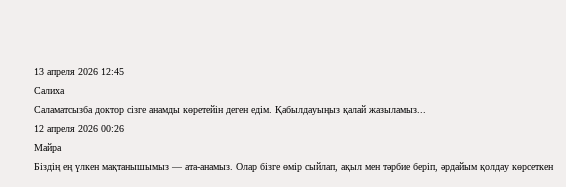13 апреля 2026 12:45
Салиха
Саламатсызба доктор сізге анамды көретейін деген едім. Қабылдауыңыз қалай жазыламыз...
12 апреля 2026 00:26
Майра
Біздің ең үлкен мақтанышымыз — ата-анамыз. Олар бізге өмір сыйлап, ақыл мен тәрбие беріп, әрдайым қолдау көрсеткен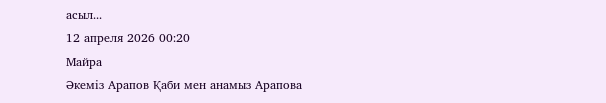асыл...
12 апреля 2026 00:20
Майра
Әкеміз Арапов Қаби мен анамыз Арапова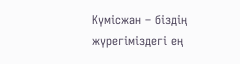Күмісжан – біздің жүрегіміздегі ең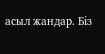асыл жандар. Біз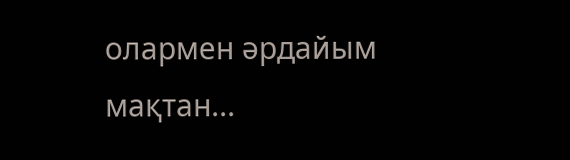олармен әрдайым мақтан...